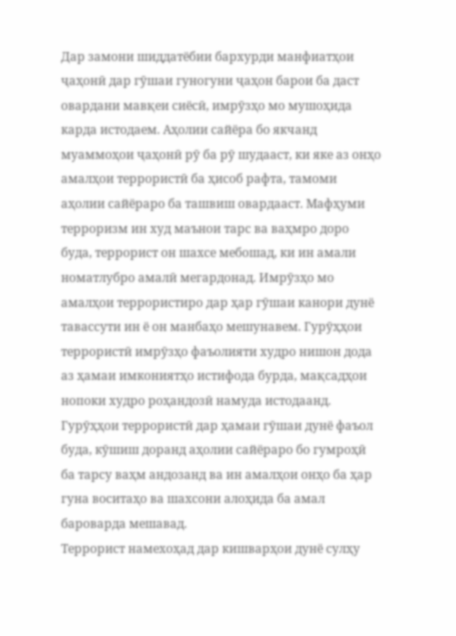Дар замони шиддатёбии бархурди манфиатҳои ҷаҳонӣ дар гӯшаи гуногуни ҷаҳон барои ба даст овардани мавқеи сиёсӣ, имрӯзҳо мо мушоҳида карда истодаем. Аҳолии сайёра бо якчанд муаммоҳои ҷаҳонӣ рӯ ба рӯ шудааст, ки яке аз онҳо амалҳои террористӣ ба ҳисоб рафта, тамоми аҳолии сайёраро ба ташвиш овардааст. Мафҳуми терроризм ин худ маънои тарс ва ваҳмро доро буда, террорист он шахсе мебошад, ки ин амали номатлубро амалӣ мегардонад. Имрӯзҳо мо амалҳои террористиро дар ҳар гӯшаи канори дунё тавассути ин ё он манбаҳо мешунавем. Гурӯҳҳои террористӣ имрӯзҳо фаъолияти худро нишон дода аз ҳамаи имкониятҳо истифода бурда, мақсадҳои нопоки худро роҳандозӣ намуда истодаанд. Гурӯҳҳои террористӣ дар ҳамаи гӯшаи дунё фаъол буда, кӯшиш доранд аҳолии сайёраро бо гумроҳӣ ба тарсу ваҳм андозанд ва ин амалҳои онҳо ба ҳар гуна воситаҳо ва шахсони алоҳида ба амал бароварда мешавад.
Террорист намехоҳад дар кишварҳои дунё сулҳу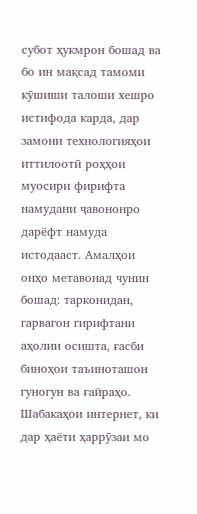субот ҳукмрон бошад ва бо ин мақсад тамоми кӯшиши талоши хешро истифода карда, дар замони технологияҳои иттилоотӣ роҳҳои муосири фирифта намудани ҷавононро дарёфт намуда истодааст. Амалҳои онҳо метавонад чунин бошад: тарконидан, гарвагон гирифтани аҳолии осишта, ғасби биноҳои таъиноташон гуногун ва ғайраҳо. Шабакаҳои интернет, ки дар ҳаёти ҳаррӯзаи мо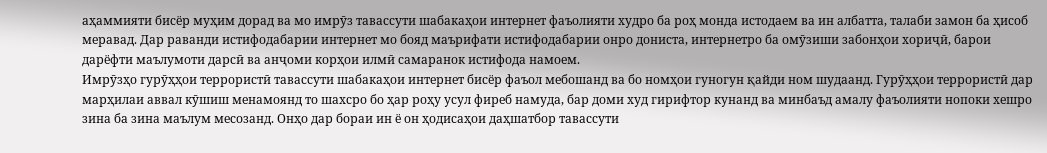аҳаммияти бисёр муҳим дорад ва мо имрӯз тавассути шабакаҳои интернет фаъолияти худро ба роҳ монда истодаем ва ин албатта, талаби замон ба ҳисоб меравад. Дар раванди истифодабарии интернет мо бояд маърифати истифодабарии онро дониста, интернетро ба омӯзиши забонҳои хориҷӣ, барои дарёфти маълумоти дарсӣ ва анҷоми корҳои илмӣ самаранок истифода намоем.
Имрӯзҳо гурӯҳҳои террористӣ тавассути шабакаҳои интернет бисёр фаъол мебошанд ва бо номҳои гуногун қайди ном шудаанд. Гурӯҳҳои террористӣ дар марҳилаи аввал кӯшиш менамоянд то шахсро бо ҳар роҳу усул фиреб намуда, бар доми худ гирифтор кунанд ва минбаъд амалу фаъолияти нопоки хешро зина ба зина маълум месозанд. Онҳо дар бораи ин ё он ҳодисаҳои даҳшатбор тавассути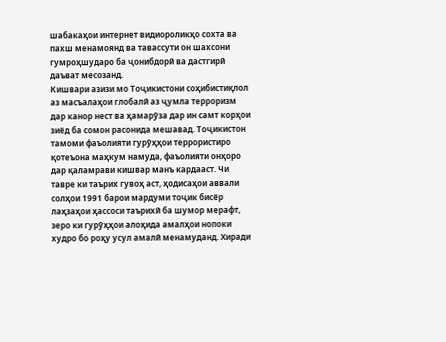шабакаҳои интернет видиороликҳо сохта ва пахш менамоянд ва тавассути он шахсони гумроҳшударо ба ҷонибдорӣ ва дастгирӣ даъват месозанд.
Кишвари азизи мо Тоҷикистони соҳибистиқлол аз масъалаҳои глобалӣ аз ҷумла терроризм дар канор нест ва ҳамарӯза дар ин самт корҳои зиёд ба сомон расонида мешавад. Тоҷикистон тамоми фаъолияти гурӯҳҳои террористиро қотеъона маҳкум намуда, фаъолияти онҳоро дар қаламрави кишвар манъ кардааст. Чи тавре ки таърих гувоҳ аст, ҳодисаҳои аввали солҳои 1991 барои мардуми тоҷик бисёр лаҳзаҳои ҳассоси таърихӣ ба шумор мерафт, зеро ки гурӯҳҳои алоҳида амалҳои нопоки худро бо роҳу усул амалӣ менамуданд. Хиради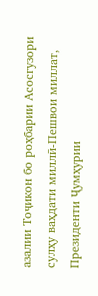азалии Тоҷикон бо роҳбарии Асосгузори сулҳу ваҳдати миллӣ-Пешвои миллат, Президенти Ҷумҳурии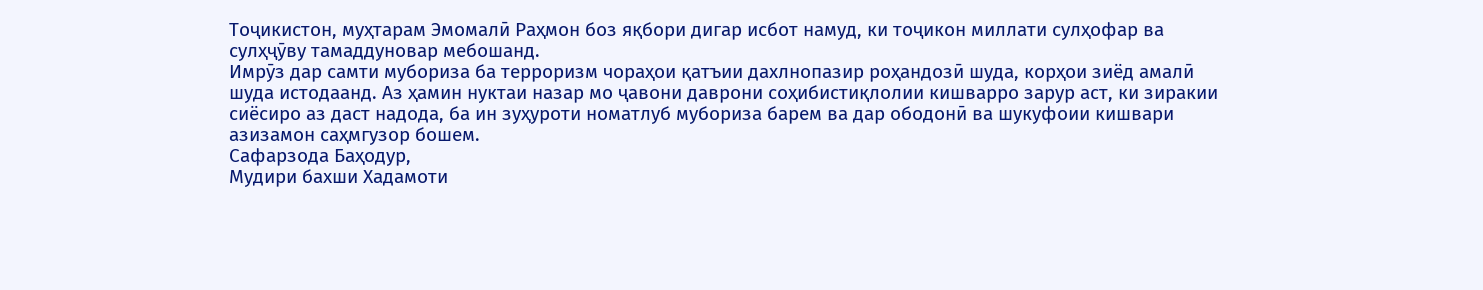Тоҷикистон, муҳтарам Эмомалӣ Раҳмон боз яқбори дигар исбот намуд, ки тоҷикон миллати сулҳофар ва сулҳҷӯву тамаддуновар мебошанд.
Имрӯз дар самти мубориза ба терроризм чораҳои қатъии дахлнопазир роҳандозӣ шуда, корҳои зиёд амалӣ шуда истодаанд. Аз ҳамин нуктаи назар мо ҷавони даврони соҳибистиқлолии кишварро зарур аст, ки зиракии сиёсиро аз даст надода, ба ин зуҳуроти номатлуб мубориза барем ва дар ободонӣ ва шукуфоии кишвари азизамон саҳмгузор бошем.
Сафарзода Баҳодур,
Мудири бахши Хадамоти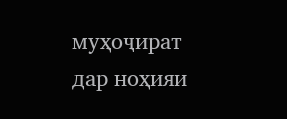муҳоҷират дар ноҳияи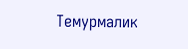Темурмалик